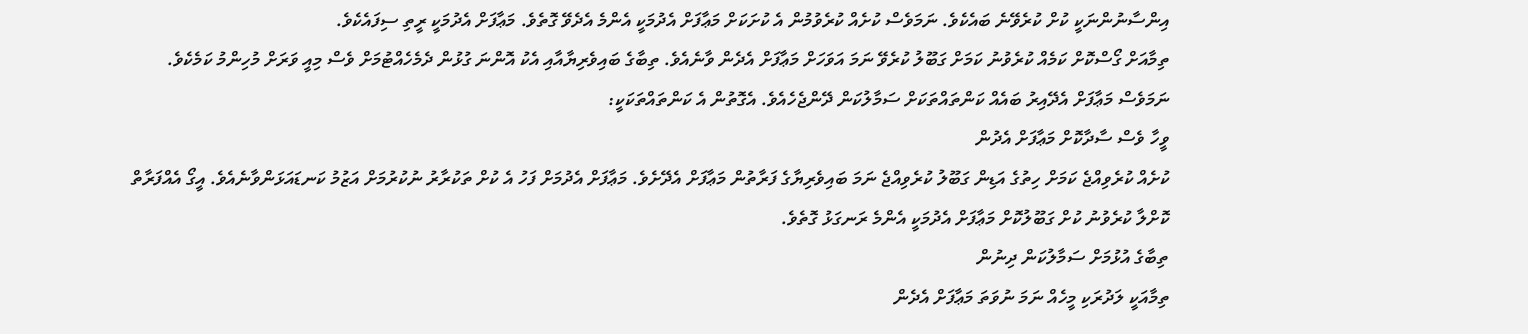އިންސާނުންނަކީ ކުށް ކުރެވޭނެ ބައެކެވެ. ނަމަވެސް ކުށެއް ކުރެވުމުން އެ ކުށަކަށް މަޢާފަށް އެދުމަކީ އެންމެ އެދެވޭ ގޮތެވެ. މަޢާފަށް އެދުމަކީ ރީތި ސިފައެކެވެ.
ތިމާއަށް ގޯސްކޮށް ކަމެއް ކުރެވުނު ކަމަށް ގަބޫލު ކުރެވޭ ނަމަ އަވަހަށް މަޢާފަށް އެދެން ވާނެއެވެ. ތިބާގެ ބައިވެރިޔާއާއި އެކު އޮންނަ ގުޅުން ދެމެހެއްޓުމަށް ވެސް މިއީ ވަރަށް މުހިންމު ކަމެކެވެ.
ނަމަވެސް މަޢާފަށް އެދޭއިރު ބައެއް ކަންތައްތަކަށް ސަމާލުކަން ދޭންޖެހެއެވެ. އެގޮތުން އެ ކަންތައްތަކަކީ:
ވީހާ ވެސް ސާދާކޮށް މަޢާފަށް އެދުން
ކުށެއް ކުރެވިއްޖެ ކަމަށް ހިތުގެ އަޑިން ގަބޫލު ކުރެވިއްޖެ ނަމަ ބައިވެރިޔާގެ ފަރާތުން މަޢާފަށް އެދޭށެވެ. މަޢާފަށް އެދުމަށް ފަހު އެ ކުށް ތަކުރާރު ނުކުރުމަށް އަޒުމު ކަނޑައަޅަންވާނެއެވެ. އީގޯ އެއްފަރާތް ކޮށްލާ ކުރެވުނު ކުށް ގަބޫލުކޮށް މަޢާފަށް އެދުމަކީ އެންމެ ރަނގަޅު ގޮތެވެ.
ތިބާގެ އުޅުމަށް ސަމާލުކަން ދިނުން
ތިމާއަކީ ލަދުރަކި މީހެއް ނަމަ ނުވަތަ މަޢާފަށް އެދެން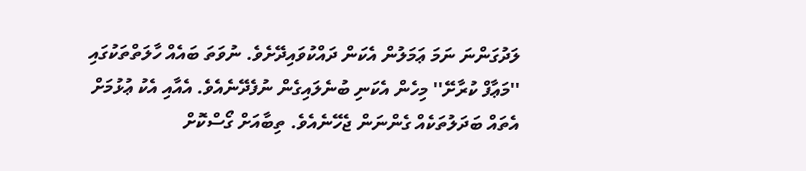ލަދުގަންނަ ނަމަ ޢަމަލުން އެކަން ދައްކުވައިދޭށެވެ. ނުވަތަ ބައެއް ހާލަތްތަކުގައި ''މަޢާފް ކުރާށޭ'' މިހެން އެކަނި ބުނެލައިގެން ނުފެދޭނެއެވެ. އެއާއި އެކު ޢުޅުމަށް އެތައް ބަދަލުތަކެއް ގެންނަން ޖެހޭނެއެވެ. ތިބާއަށް ގޯސްކޮށް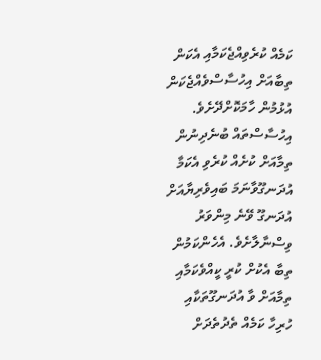ކަމެއް ކުރެވިއްޖެކަމާއި އެކަން ތިބާއަށް އިހުސާސްވެއްޖެކަން އުޅުމުން ހާމަކޮށްދޭށެވެ.
އިހުސާސްތައް ބުނެދިނުން
ތިމާއަށް ކުށެއް ކުރެވި އެކަމާ އުދަނގޫވާނަމަ ބައިވެރިޔާއަށް އުދަނގޫ ވޭނެ މިންވަރު ވިސްނާލާށެވެ. އެހެންކަމުން ތިބާ އެކުށް ކުރީ ކީއްވެކަމާއި ތިމާއަށް ވާ އުދަނގޫތަކާއި ހުރިހާ ކަމެއް ތެދުތެދަށް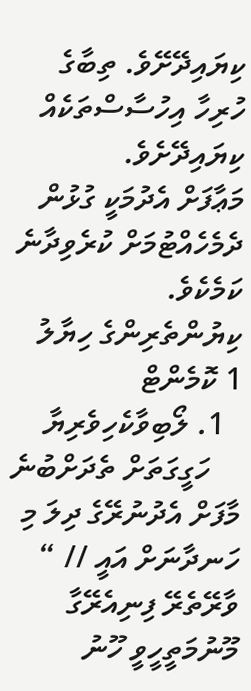ކިޔައިދޭށޭވެ. ތިބާގެ ހުރިހާ އިހުސާސްތަކެއް ކިޔައިދޭށެވެ.
މަޢާފަށް އެދުމަކީ ގުޅުން ދެމެހެއްޓުމަށް ކުރެވިދާނެ ކަމެކެވެ.
ކިޔުންތެރިންގެ ހިޔާލު
1 ކޮމެންޓް
  1. ލޯބިވާކެހިވެރިޔާ
    ހަގީގަތަށް ތެދަށްބުނެ މާފަށް އެދުނުރޭގެ ދިލަ މި ހަނދާނަށް އައީ // “ ވާރޭތެރޭ ފިނިއެރޭގާ މޫނުމަތީހީވީ ހޫނު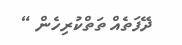ދޭފަތެއް ތަތްކުރިހެން “